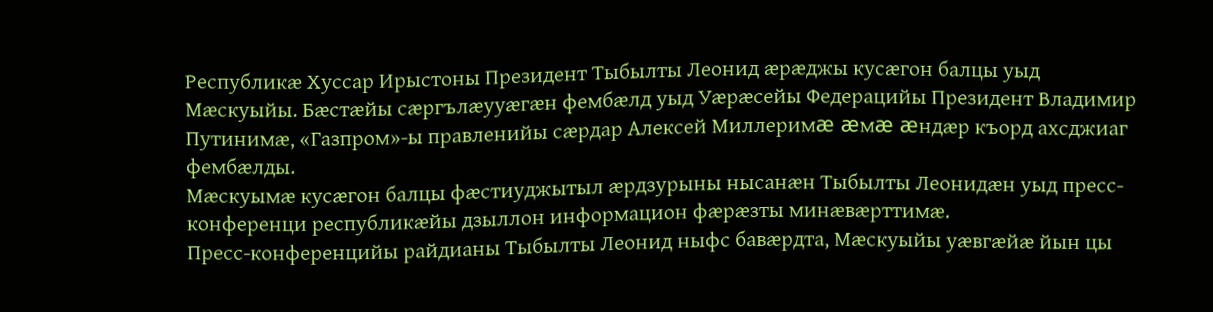Республикæ Хуссар Ирыстоны Президент Тыбылты Леонид æрæджы кусæгон балцы уыд Мæскуыйы. Бæстæйы сæргълæууæгæн фембæлд уыд Уæрæсейы Федерацийы Президент Владимир Путинимæ, «Газпром»-ы правленийы сæрдар Алексей Миллеримæ æмæ æндæр къорд ахсджиаг фембæлды.
Мæскуымæ кусæгон балцы фæстиуджытыл æрдзурыны нысанæн Тыбылты Леонидæн уыд пресс-конференци республикæйы дзыллон информацион фæрæзты минæвæрттимæ.
Пресс-конференцийы райдианы Тыбылты Леонид ныфс бавæрдта, Мæскуыйы уæвгæйæ йын цы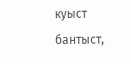куыст бантыст,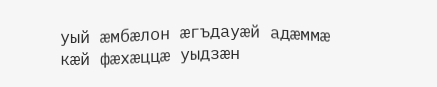уый æмбæлон æгъдауæй адæммæ кæй фæхæццæ уыдзæн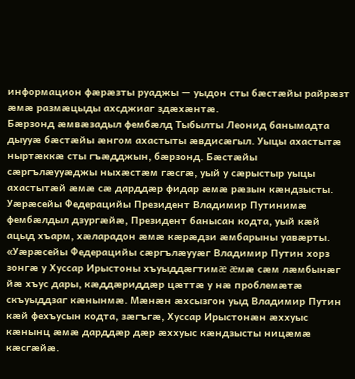информацион фæрæзты руаджы — уыдон сты бæстæйы райрæзт æмæ размæцыды ахсджиаг здæхæнтæ.
Бæрзонд æмвæзадыл фембæлд Тыбылты Леонид банымадта дыууæ бæстæйы æнгом ахастыты æвдисæгыл. Уыцы ахастытæ ныртæккæ сты гъæдджын, бæрзонд. Бæстæйы сæргълæууæджы ныхæстæм гæсгæ, уый у сæрыстыр уыцы ахастытæй æмæ сæ дарддæр фидар æмæ рæзын кæндзысты.
Уæрæсейы Федерацийы Президент Владимир Путинимæ фембæлдыл дзургæйæ, Президент банысан кодта, уый кæй ацыд хъарм, хæларадон æмæ кæрæдзи æмбарыны уавæрты.
«Уæрæсейы Федерацийы сæргълæууæг Владимир Путин хорз зонгæ у Хуссар Ирыстоны хъуыддæгтимæ æмæ сæм лæмбынæг йæ хъус дары, кæддæриддæр цæттæ у нæ проблемæтæ скъуыддзаг кæнынмæ. Мæнæн æхсызгон уыд Владимир Путин кæй фехъусын кодта, зæгъгæ, Хуссар Ирыстонæн æххуыс кæнынц æмæ дарддæр дæр æххуыс кæндзысты ницæмæ кæсгæйæ.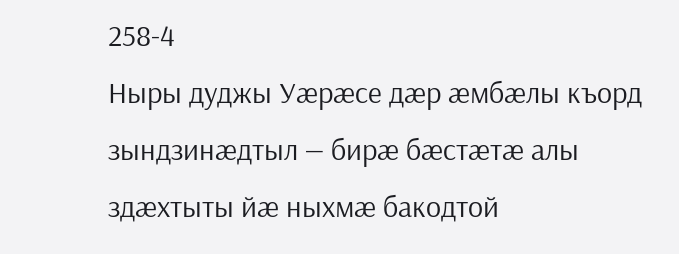258-4
Ныры дуджы Уæрæсе дæр æмбæлы къорд зындзинæдтыл — бирæ бæстæтæ алы здæхтыты йæ ныхмæ бакодтой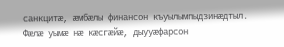санкцитæ, æмбæлы финансон къуылымпыдзинæдтыл. Фæлæ уымæ нæ кæсгæйæ, дыууæфарсон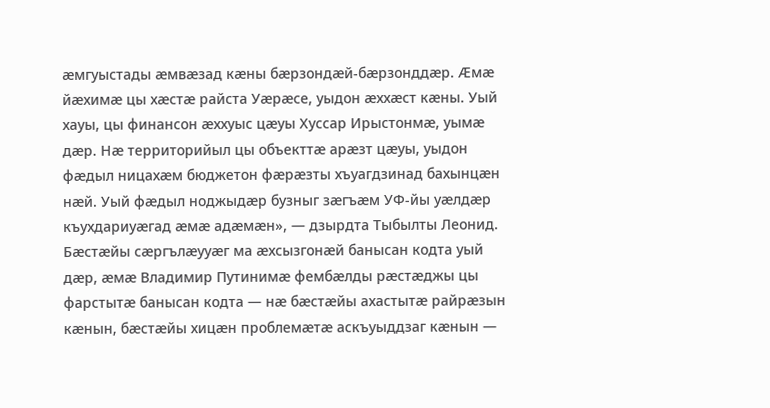æмгуыстады æмвæзад кæны бæрзондæй-бæрзонддæр. Æмæ йæхимæ цы хæстæ райста Уæрæсе, уыдон æххæст кæны. Уый хауы, цы финансон æххуыс цæуы Хуссар Ирыстонмæ, уымæ дæр. Нæ территорийыл цы объекттæ арæзт цæуы, уыдон фæдыл ницахæм бюджетон фæрæзты хъуагдзинад бахынцæн нæй. Уый фæдыл ноджыдæр бузныг зæгъæм УФ-йы уæлдæр къухдариуæгад æмæ адæмæн», — дзырдта Тыбылты Леонид.
Бæстæйы сæргълæууæг ма æхсызгонæй банысан кодта уый дæр, æмæ Владимир Путинимæ фембæлды рæстæджы цы фарстытæ банысан кодта — нæ бæстæйы ахастытæ райрæзын кæнын, бæстæйы хицæн проблемæтæ аскъуыддзаг кæнын —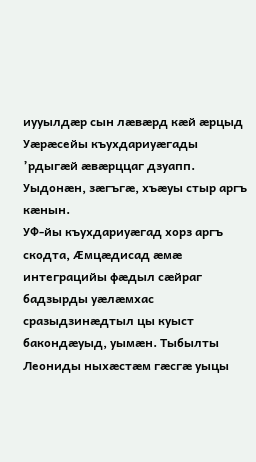иууылдæр сын лæвæрд кæй æрцыд Уæрæсейы къухдариуæгады ’рдыгæй æвæрццаг дзуапп. Уыдонæн, зæгъгæ, хъæуы стыр аргъ кæнын.
УФ-йы къухдариуæгад хорз аргъ скодта, Æмцæдисад æмæ интеграцийы фæдыл сæйраг бадзырды уæлæмхас сразыдзинæдтыл цы куыст бакондæуыд, уымæн. Тыбылты Леониды ныхæстæм гæсгæ уыцы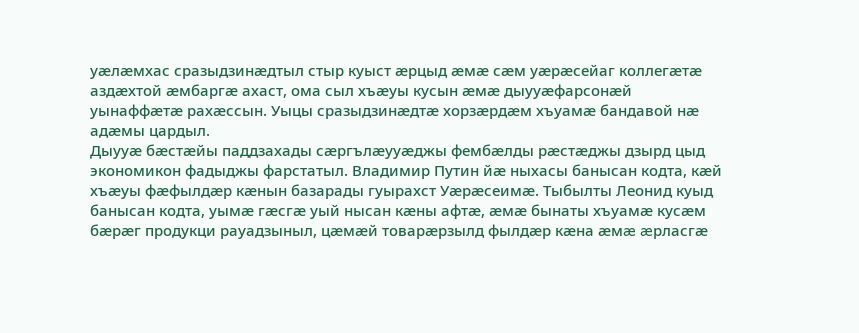уæлæмхас сразыдзинæдтыл стыр куыст æрцыд æмæ сæм уæрæсейаг коллегæтæ аздæхтой æмбаргæ ахаст, ома сыл хъæуы кусын æмæ дыууæфарсонæй уынаффæтæ рахæссын. Уыцы сразыдзинæдтæ хорзæрдæм хъуамæ бандавой нæ адæмы цардыл.
Дыууæ бæстæйы паддзахады сæргълæууæджы фембæлды рæстæджы дзырд цыд экономикон фадыджы фарстатыл. Владимир Путин йæ ныхасы банысан кодта, кæй хъæуы фæфылдæр кæнын базарады гуырахст Уæрæсеимæ. Тыбылты Леонид куыд банысан кодта, уымæ гæсгæ уый нысан кæны афтæ, æмæ бынаты хъуамæ кусæм бæрæг продукци рауадзыныл, цæмæй товарæрзылд фылдæр кæна æмæ æрласгæ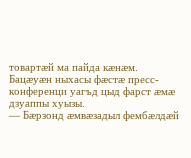товартæй ма пайда кæнæм.
Бацæуæн ныхасы фæстæ пресс-конференци уагъд цыд фарст æмæ дзуаппы хуызы.
— Бæрзонд æмвæзадыл фембæлдæй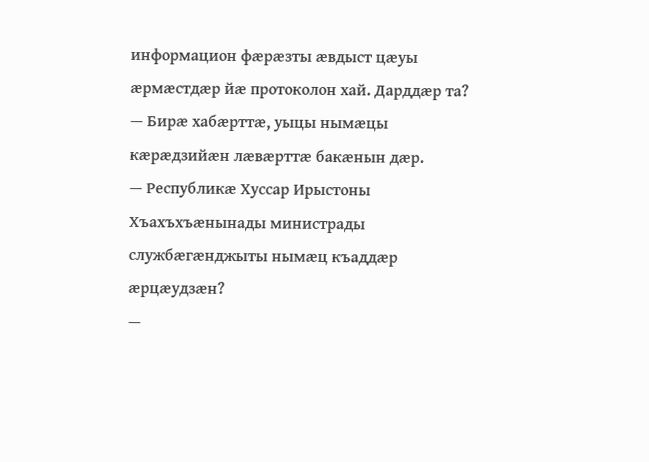информацион фæрæзты æвдыст цæуы æрмæстдæр йæ протоколон хай. Дарддæр та?
— Бирæ хабæрттæ, уыцы нымæцы кæрæдзийæн лæвæрттæ бакæнын дæр.
— Республикæ Хуссар Ирыстоны Хъахъхъæнынады министрады службæгæнджыты нымæц къаддæр æрцæудзæн?
—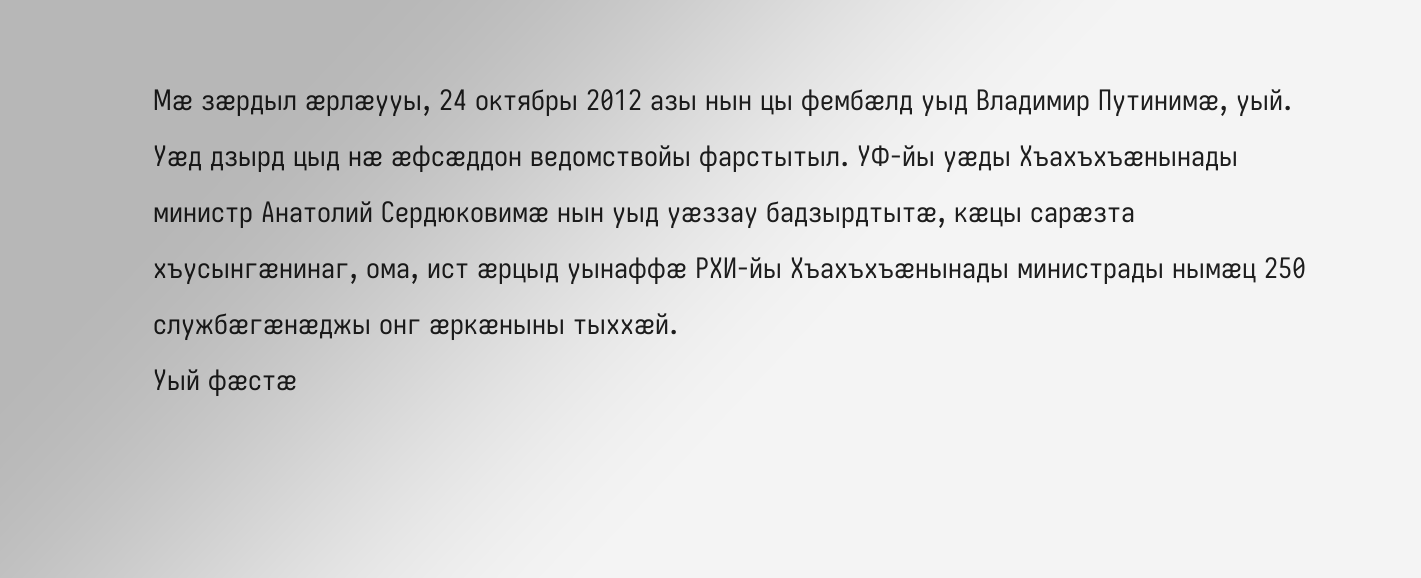Мæ зæрдыл æрлæууы, 24 октябры 2012 азы нын цы фембæлд уыд Владимир Путинимæ, уый. Уæд дзырд цыд нæ æфсæддон ведомствойы фарстытыл. УФ-йы уæды Хъахъхъæнынады министр Анатолий Сердюковимæ нын уыд уæззау бадзырдтытæ, кæцы сарæзта хъусынгæнинаг, ома, ист æрцыд уынаффæ РХИ-йы Хъахъхъæнынады министрады нымæц 250 службæгæнæджы онг æркæныны тыххæй.
Уый фæстæ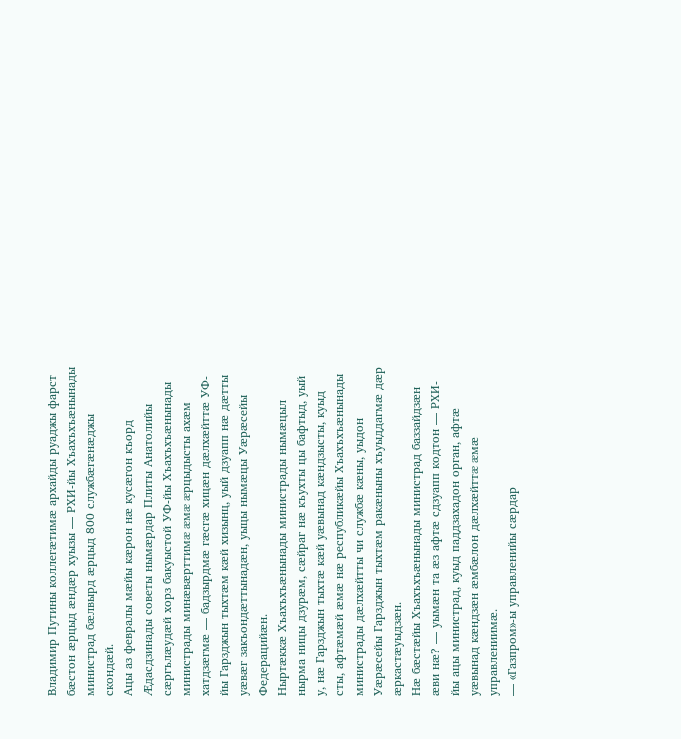Владимир Путины коллегæтимæ архайды руаджы фарст бæстон æрцыд æндæр хуызы — РХИ-йы Хъахъхъæнынады министрад бæлвырд æрцыд 800 службæгæнæджы скондæй.
Ацы аз февралы мæйы кæрон нæ кусæгон къорд Æдасдзинады советы нымæрдар Плиты Анатолийы сæргълæудæй хорз бакуыстой УФ-йы Хъахъхъæнынады министрады минæвæрттимæ æмæ æрцыдысты ахæм хатдзæгмæ — бадзырдмæ гæсгæ хицæн дæлхæйттæ УФ-йы Гарзджын тыхтæм кæй хизынц, уый дзуапп нæ дæтты уæвæг закъондæттынадæн, уыцы нымæцы Уæрæсейы Федерацийæн.
Ныртæккæ Хъахъхъæнынады министрады нымæцыл нырма ницы дзурæм, сæйраг нæ къухты цы бафтыд, уый у, нæ Гарзджын тыхтæ кæй уæвынад кæндзысты, куыд сты, афтæмæй æмæ нæ республикæйы Хъахъхъæнынады министрады дæлхæйтты чи службæ кæны, уыдон Уæрæсейы Гарзджын тыхтæм ракæныны хъуыддагмæ дæр æркастæуыдзæн.
Нæ бæстæйы Хъахъхъæнынады министрад баззайдзæн æви нæ? — уымæн та æз афтæ сдзуапп кодтон — РХИ-йы ацы министрад, куыд паддзахадон орган, афтæ уæвынад кæндзæн æмбæлон дæлхæйттæ æмæ управлениимæ.
— «Газпром»-ы управленийы сæрдар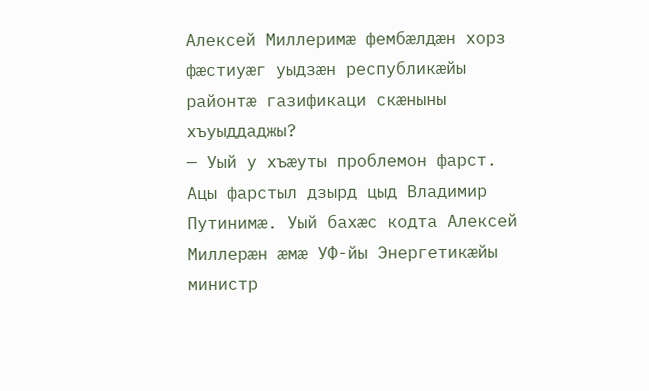Алексей Миллеримæ фембæлдæн хорз фæстиуæг уыдзæн республикæйы районтæ газификаци скæныны хъуыддаджы?
— Уый у хъæуты проблемон фарст. Ацы фарстыл дзырд цыд Владимир Путинимæ. Уый бахæс кодта Алексей Миллерæн æмæ УФ-йы Энергетикæйы министр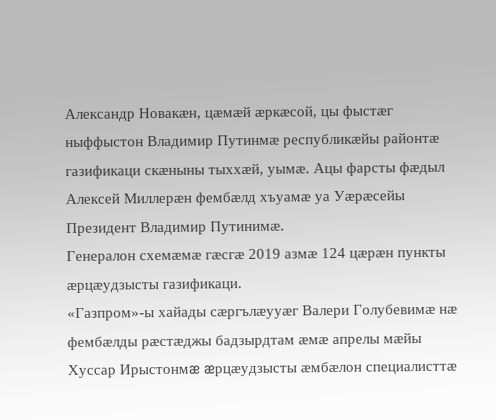Александр Новакæн, цæмæй æркæсой, цы фыстæг ныффыстон Владимир Путинмæ республикæйы районтæ газификаци скæныны тыххæй, уымæ. Ацы фарсты фæдыл Алексей Миллерæн фембæлд хъуамæ уа Уæрæсейы Президент Владимир Путинимæ.
Генералон схемæмæ гæсгæ 2019 азмæ 124 цæрæн пункты æрцæудзысты газификаци.
«Газпром»-ы хайады сæргълæууæг Валери Голубевимæ нæ фембæлды рæстæджы бадзырдтам æмæ апрелы мæйы Хуссар Ирыстонмæ æрцæудзысты æмбæлон специалисттæ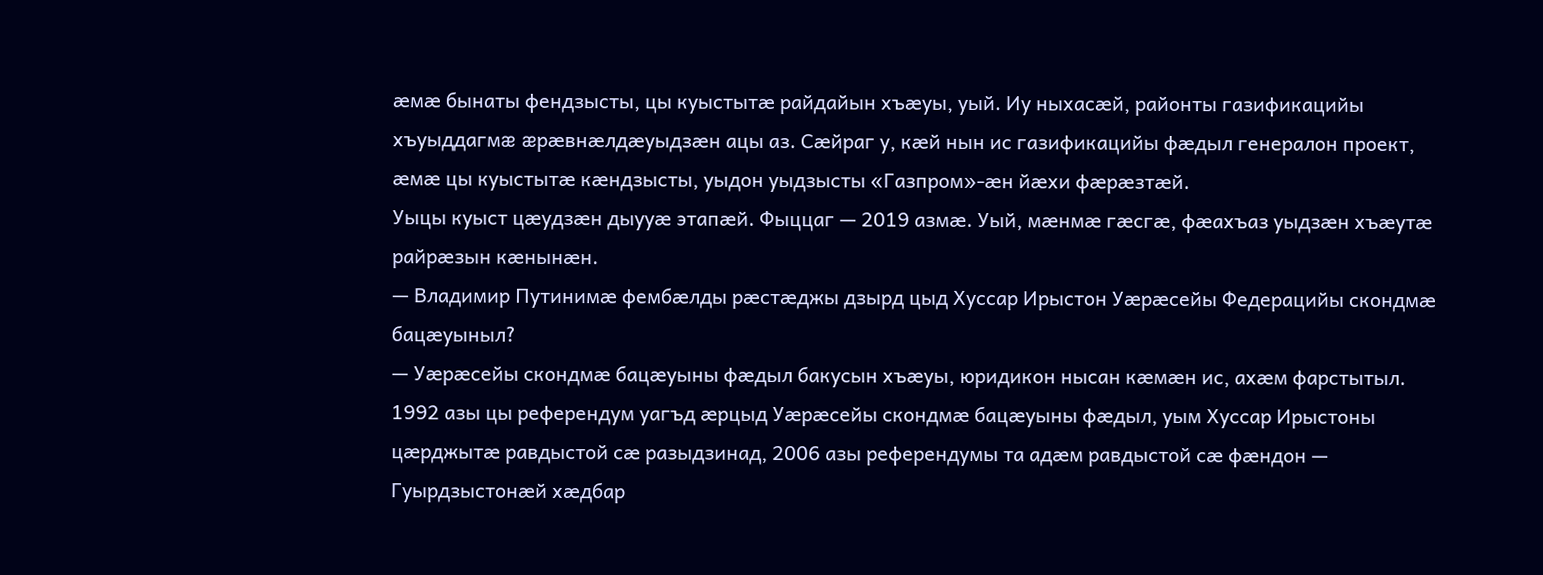æмæ бынаты фендзысты, цы куыстытæ райдайын хъæуы, уый. Иу ныхасæй, районты газификацийы хъуыддагмæ æрæвнæлдæуыдзæн ацы аз. Сæйраг у, кæй нын ис газификацийы фæдыл генералон проект, æмæ цы куыстытæ кæндзысты, уыдон уыдзысты «Газпром»-æн йæхи фæрæзтæй.
Уыцы куыст цæудзæн дыууæ этапæй. Фыццаг — 2019 азмæ. Уый, мæнмæ гæсгæ, фæахъаз уыдзæн хъæутæ райрæзын кæнынæн.
— Владимир Путинимæ фембæлды рæстæджы дзырд цыд Хуссар Ирыстон Уæрæсейы Федерацийы скондмæ бацæуыныл?
— Уæрæсейы скондмæ бацæуыны фæдыл бакусын хъæуы, юридикон нысан кæмæн ис, ахæм фарстытыл. 1992 азы цы референдум уагъд æрцыд Уæрæсейы скондмæ бацæуыны фæдыл, уым Хуссар Ирыстоны цæрджытæ равдыстой сæ разыдзинад, 2006 азы референдумы та адæм равдыстой сæ фæндон — Гуырдзыстонæй хæдбар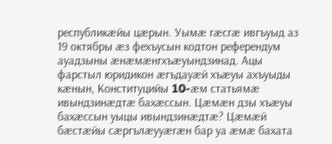республикæйы цæрын. Уымæ гæсгæ ивгъуыд аз 19 октябры æз фехъусын кодтон референдум ауадзыны æнæмæнгхъæуындзинад. Ацы фарстыл юридикон æгъдауæй хъæуы ахъуыды кæнын, Конституцийы 10-æм статьямæ ивындзинæдтæ бахæссын. Цæмæн дзы хъæуы бахæссын уыцы ивындзинæдтæ? Цæмæй бæстæйы сæргълæууæгæн бар уа æмæ бахата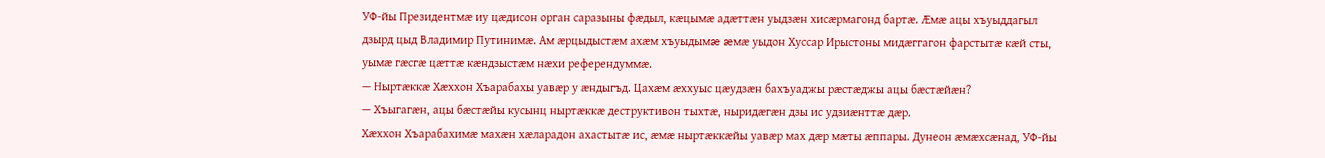УФ-йы Президентмæ иу цæдисон орган саразыны фæдыл, кæцымæ адæттæн уыдзæн хисæрмагонд бартæ. Æмæ ацы хъуыддагыл дзырд цыд Владимир Путинимæ. Ам æрцыдыстæм ахæм хъуыдымæ æмæ уыдон Хуссар Ирыстоны мидæггагон фарстытæ кæй сты, уымæ гæсгæ цæттæ кæндзыстæм нæхи референдуммæ.
— Ныртæккæ Хæххон Хъарабахы уавæр у æндыгъд. Цахæм æххуыс цæудзæн бахъуаджы рæстæджы ацы бæстæйæн?
— Хъыгагæн, ацы бæстæйы кусынц ныртæккæ деструктивон тыхтæ, ныридæгæн дзы ис удзиæнттæ дæр.
Хæххон Хъарабахимæ махæн хæларадон ахастытæ ис, æмæ ныртæккæйы уавæр мах дæр мæты æппары. Дунеон æмæхсæнад, УФ-йы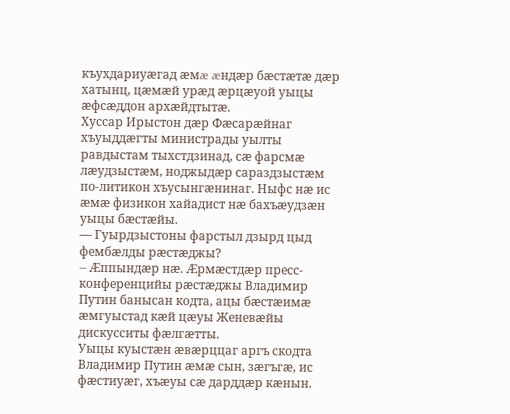къухдариуæгад æмæ æндæр бæстæтæ дæр хатынц, цæмæй урæд æрцæуой уыцы æфсæддон архæйдтытæ.
Хуссар Ирыстон дæр Фæсарæйнаг хъуыддæгты министрады уылты равдыстам тыхстдзинад, сæ фарсмæ лæудзыстæм, ноджыдæр сараздзыстæм по-литикон хъусынгæнинаг. Ныфс нæ ис æмæ физикон хайадист нæ бахъæудзæн уыцы бæстæйы.
— Гуырдзыстоны фарстыл дзырд цыд фембæлды рæстæджы?
— Æппындæр нæ. Æрмæстдæр пресс-конференцийы рæстæджы Владимир Путин банысан кодта, ацы бæстæимæ æмгуыстад кæй цæуы Женевæйы дискусситы фæлгæтты.
Уыцы куыстæн æвæрццаг аргъ скодта Владимир Путин æмæ сын, зæгъгæ, ис фæстиуæг, хъæуы сæ дарддæр кæнын.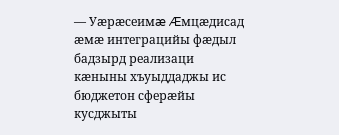— Уæрæсеимæ Æмцæдисад æмæ интеграцийы фæдыл бадзырд реализаци кæныны хъуыддаджы ис бюджетон сферæйы кусджыты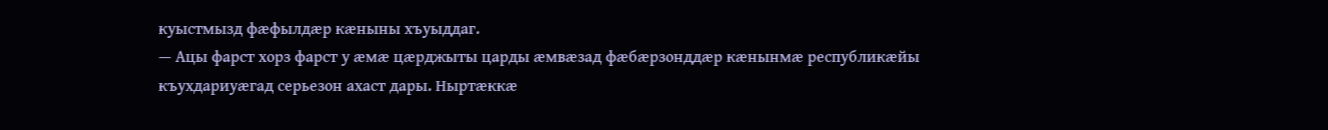куыстмызд фæфылдæр кæныны хъуыддаг.
— Ацы фарст хорз фарст у æмæ цæрджыты царды æмвæзад фæбæрзонддæр кæнынмæ республикæйы къухдариуæгад серьезон ахаст дары. Ныртæккæ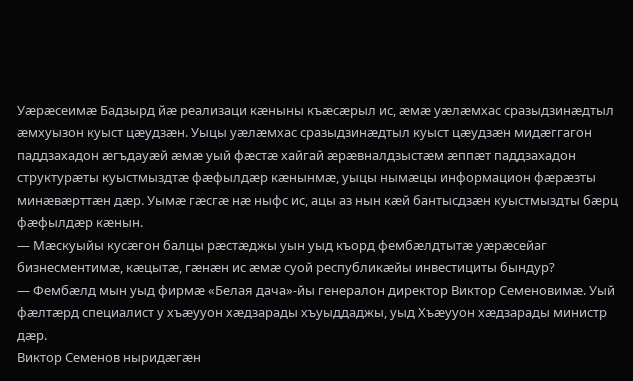Уæрæсеимæ Бадзырд йæ реализаци кæныны къæсæрыл ис, æмæ уæлæмхас сразыдзинæдтыл æмхуызон куыст цæудзæн. Уыцы уæлæмхас сразыдзинæдтыл куыст цæудзæн мидæггагон паддзахадон æгъдауæй æмæ уый фæстæ хайгай æрæвналдзыстæм æппæт паддзахадон структурæты куыстмыздтæ фæфылдæр кæнынмæ, уыцы нымæцы информацион фæрæзты минæвæрттæн дæр. Уымæ гæсгæ нæ ныфс ис, ацы аз нын кæй бантысдзæн куыстмыздты бæрц фæфылдæр кæнын.
— Мæскуыйы кусæгон балцы рæстæджы уын уыд къорд фембæлдтытæ уæрæсейаг бизнесментимæ, кæцытæ, гæнæн ис æмæ суой республикæйы инвестициты бындур?
— Фембæлд мын уыд фирмæ «Белая дача»-йы генералон директор Виктор Семеновимæ. Уый фæлтæрд специалист у хъæууон хæдзарады хъуыддаджы, уыд Хъæууон хæдзарады министр дæр.
Виктор Семенов ныридæгæн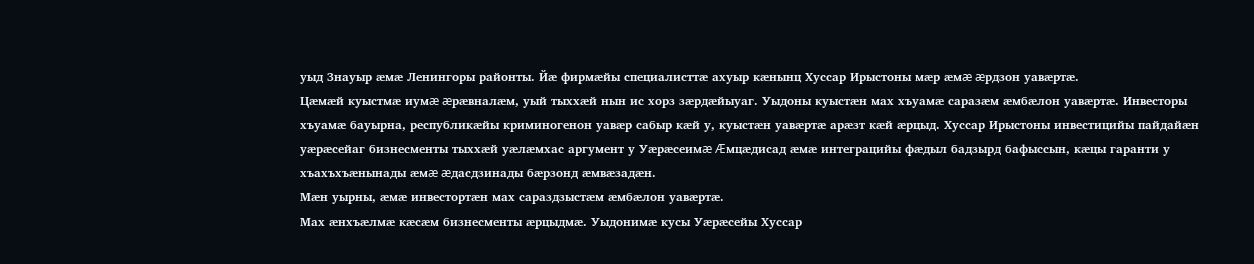уыд Знауыр æмæ Ленингоры районты. Йæ фирмæйы специалисттæ ахуыр кæнынц Хуссар Ирыстоны мæр æмæ æрдзон уавæртæ.
Цæмæй куыстмæ иумæ æрæвналæм, уый тыххæй нын ис хорз зæрдæйыуаг. Уыдоны куыстæн мах хъуамæ саразæм æмбæлон уавæртæ. Инвесторы хъуамæ бауырна, республикæйы криминогенон уавæр сабыр кæй у, куыстæн уавæртæ арæзт кæй æрцыд. Хуссар Ирыстоны инвестицийы пайдайæн уæрæсейаг бизнесменты тыххæй уæлæмхас аргумент у Уæрæсеимæ Æмцæдисад æмæ интеграцийы фæдыл бадзырд бафыссын, кæцы гаранти у хъахъхъæнынады æмæ æдасдзинады бæрзонд æмвæзадæн.
Мæн уырны, æмæ инвестортæн мах сараздзыстæм æмбæлон уавæртæ.
Мах æнхъæлмæ кæсæм бизнесменты æрцыдмæ. Уыдонимæ кусы Уæрæсейы Хуссар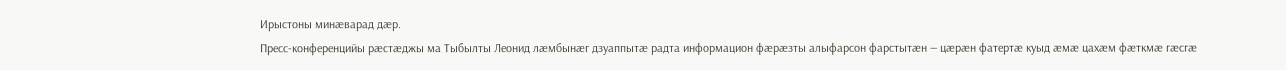Ирыстоны минæварад дæр.
Пресс-конференцийы рæстæджы ма Тыбылты Леонид лæмбынæг дзуаппытæ радта информацион фæрæзты алыфарсон фарстытæн — цæрæн фатертæ куыд æмæ цахæм фæткмæ гæсгæ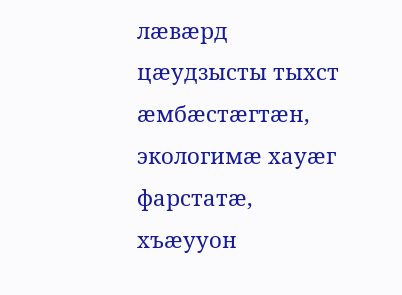лæвæрд цæудзысты тыхст æмбæстæгтæн, экологимæ хауæг фарстатæ, хъæууон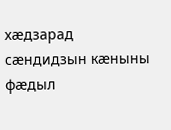хæдзарад сæндидзын кæныны фæдыл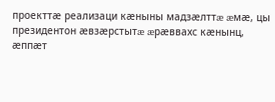проекттæ реализаци кæныны мадзæлттæ æмæ, цы президентон æвзæрстытæ æрæввахс кæнынц, æппæт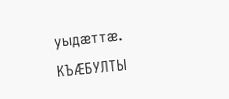уыдæттæ.
КЪÆБУЛТЫ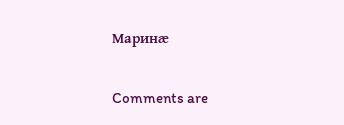Маринæ

Comments are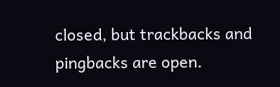closed, but trackbacks and pingbacks are open.